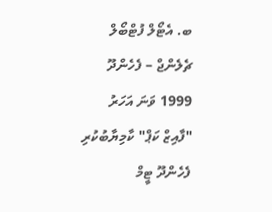ބ. އެޓޯލް ފުޓްބޯލް ޗެލެންޖް – ފެހެންދޫ
1999 ވަނަ އަހަރު "ފާއިޒް ކަޕް" ކާމިޔާބުކުރި ފެހެންދޫ ޓީމް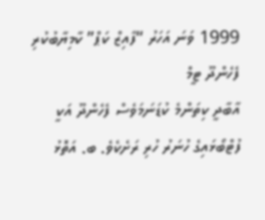1999 ވަނަ އަހަރު “ފާއިޒް ކަޕް” ކާމިޔާބުކުރި ފެހެންދޫ ޓީމް
އާބާދީ ކިތަންމެ ކުޑަނަމަވެސް ފެހެންދޫ އަކީ ފުޓްބޯޅައިގެ ހުނަރު ހުރި ރަށެކެވެ. ބ. އަތޮޅު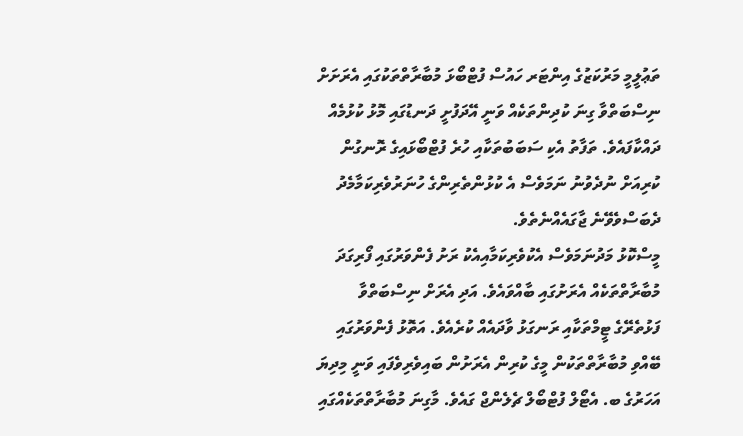ތަޢުލީމީ މަރުކަޒުގެ އިންޓަރ ހައުސް ފުޓްބޯޅަ މުބާރާތްތަކުގައި އެރަށަށް ނިސްބަތްވާ ގިނަ ކުދިންތަކެއް ވަނީ އޭދަފުށީ ދަނޑުގައި މޮޅު ކުޅުމެއް ދައްކާފައެވެ. ތަފާތު އެކި ސަބަބުތަކާއި ހުރެ ފުޓްބޯޅައިގެ ރޮނގުން ކުރިއަށް ނުދެވުނު ނަމަވެސް އެ ކުޅުންތެރިންގެ ހުނަރުވެރިކަމާމެދު ދެބަސްވެވޭނެ ޖާގައެއްނެތެވެ.
މީސްކޮޅު މަދުނަމަވެސް އެކުވެރިކަމާއިއެކު ރަށު ފެންވަރުގައި ފޯރިގަދަ މުބާރާތްތަކެއް އެރަށުގައި ބާއްވައެވެ. އަދި އެރަށް ނިސްބަތްވާ ފަޅުތެރޭގެ ޓީމްތަކާއި ރަނގަޅު ވާދައެއް ކުރެއެވެ. އަތޮޅު ފެންވަރުގައި ބޭއްވި މުބާރާތްތަކުން މީގެ ކުރިން އެރަށުން ބައިވެރިވެފައި ވަނީ މިދިޔަ އަހަރުގެ ބ. އެޓޯލް ފުޓްބޯލް ޗެލެންޖް ގައެވެ. މާގިނަ މުބާރާތްތަކެއްގައި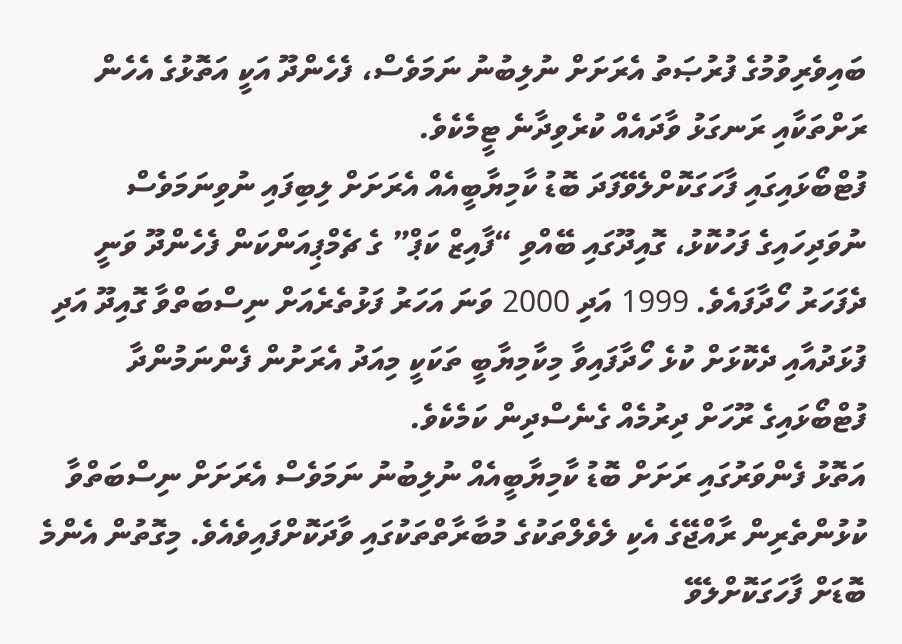ބައިވެރިވުމުގެ ފުރުޞަތު އެރަށަށް ނުލިބުނު ނަމަވެސް، ފެހެންދޫ އަކީ އަތޮޅުގެ އެހެން ރަށްތަކާއި ރަނގަޅު ވާދައެއް ކުރެވިދާނެ ޓީމެކެވެ.
ފުޓްބޯޅައިގައި ފާހަގަކޮށްލެވޭފަދަ ބޮޑު ކާމިޔާބީއެއް އެރަށަށް ލިބިފައި ނުވިނަމަވެސް ނުވަދިހައިގެ ފަހުކޮޅު، ގޮއިދޫގައި ބޭއްވި “ފާއިޒް ކަޕް” ގެ ޗެމްޕިއަންކަން ފެހެންދޫ ވަނީ ދެފަހަރު ހޯދާފައެވެ. 1999 އަދި 2000 ވަނަ އަހަރު ފަޅުތެރެއަށް ނިސްބަތްވާ ގޮއިދޫ އަދި ފުޅަދުއާއި ދެކޮޅަށް ކުޅެ ހޯދާފައިވާ މިކާމިޔާބީ ތަކަކީ މިއަދު އެރަށުން ފެންނަމުންދާ ފުޓްބޯޅައިގެ ރޫހަށް ދިރުމެއް ގެނެސްދިން ކަމެކެވެ.
އަތޮޅު ފެންވަރުގައި ރަށަށް ބޮޑު ކާމިޔާބީއެއް ނުލިބުނު ނަމަވެސް އެރަށަށް ނިސްބަތްވާ ކުޅުންތެރިން ރާއްޖޭގެ އެކި ލެވެލްތަކުގެ މުބާރާތްތަކުގައި ވާދަކޮށްފައިވެއެވެ. މިގޮތުން އެންމެ ބޮޑަށް ފާހަގަކޮށްލެވޭ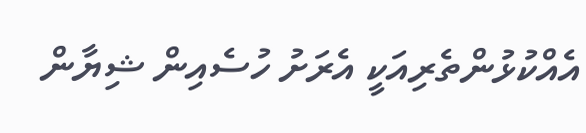އެއްކުޅުންތެރިއަކީ އެރަށު ހުސެއިން ޝިޔާން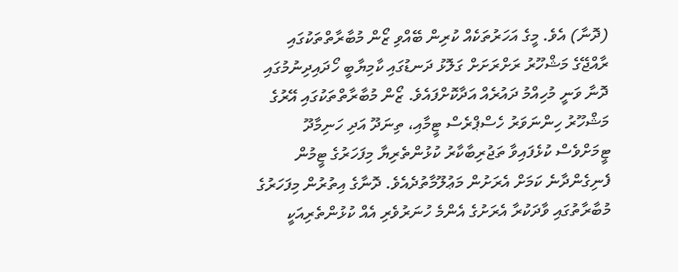(ދޮނާ) އެވެ. މީގެ އަހަރުތަކެއް ކުރިން ބޭއްވި ޒޯން މުބާރާތްތަކުގައި ރާއްޖޭގެ މަޝްހޫރު ރަށްރަށަށް ގަލޮޅު ދަނޑުގައި ކާމިޔާބީ ހޯދައިދިނުމުގައި ދޮނާ ވަނީ މުހިއްމު ދައުރެއް އަދާކޮށްފައެވެ. ޒޯން މުބާރާތްތަކުގައި އޭރުގެ މަޝްހޫރު ހިންނަވަރު ހެސްޕްރެސް ޓީމާއި، ތިނަދޫ އަދި ހަނިމާދޫ ޓީމަށްވެސް ކުޅެފައިވާ ތަޖުރިބާކާރު ކުޅުންތެރިޔާ މިފަހަރުގެ ޓީމުން ފެނިގެންދާނެ ކަމަށް އެރަށުން މަޢުލޫމާތުދެއެވެ. ދޮނާގެ އިތުރުން މިފަހަރުގެ މުބާރާތުގައި ވާދަކުރާ އެރަށުގެ އެންމެ ހުނަރުވެރި އެއް ކުޅުންތެރިއަކީ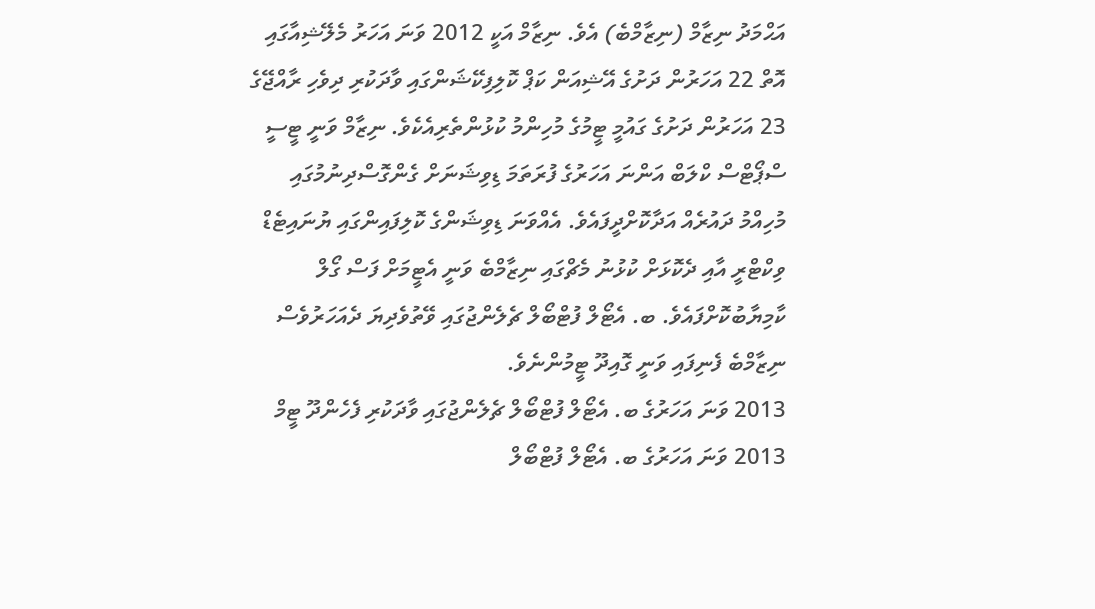އަޙްމަދު ނިޒާމް (ނިޒާމްބެ) އެވެ. ނިޒާމް އަކީ 2012 ވަނަ އަހަރު މެލޭޝިއާގައި އޮތް 22 އަހަރުން ދަށުގެ އޭޝިއަން ކަޕް ކޮލިފިކޭޝަންގައި ވާދަކުރި ދިވެހި ރާއްޖޭގެ 23 އަހަރުން ދަށުގެ ގައުމީ ޓީމުގެ މުހިންމު ކުޅުންތެރިއެކެވެ. ނިޒާމް ވަނީ ޓީސީ ސްޕޯޓްސް ކްލަބް އަންނަ އަހަރުގެ ފުރަތަމަ ޑިވިޝަނަށް ގެންގޮސްދިނުމުގައި މުހިއްމު ދައުރެއް އަދާކޮށްދީފައެވެ. އެއްވަނަ ޑިވިޝަންގެ ކޮލިފައިންގައި ޔުނައިޓެޑް ވިކްޓްރީ އާއި ދެކޮޅަށް ކުޅުނު މެޗްގައި ނިޒާމްބެ ވަނީ އެޓީމަށް ފަސް ގޯލް ކާމިޔާބުކޮށްފައެވެ. ބ. އެޓޯލް ފުޓްބޯލް ޗެލެންޖުގައި ވޭތުވެދިޔަ ދެއަހަރުވެސް ނިޒާމްބެ ފެނިފައި ވަނީ ގޮއިދޫ ޓީމުންނެވެ.
2013 ވަނަ އަހަރުގެ ބ. އެޓޯލް ފުޓްބޯލް ޗެލެންޖުގައި ވާދަކުރި ފެހެންދޫ ޓީމް
2013 ވަނަ އަހަރުގެ ބ. އެޓޯލް ފުޓްބޯލް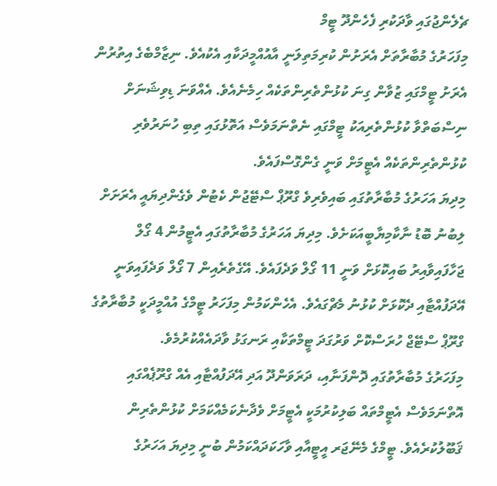ޗެލެންޖުގައި ވާދަކުރި ފެހެންދޫ ޓީމް
މިފަހަރުގެ މުބާރާތަށް އެރަށުން ކުރިމަތިލަނީ އާއުއްމީދަކާއި އެކުއެވެ. ނިޒާމްބެގެ އިތުރުން އެރަށު ޓީމްގައި ޒުވާން ގިނަ ކުޅުންތެރިންތަކެއް ހިމެނެއެވެ. އެއްވަނަ ޑިވިޝަނަށް ނިސްބަތްވާ ކުޅުންތެރިއަކު ޓީމްގައި ނެތްނަމަވެސް އަތޮޅުގައި ތިބި ހުނަރުވެރި ކުޅުންތެރިންތަކެއް އެޓީމަށް ވަނީ ގެންގޮސްފައެވެ.
މިދިޔަ އަހަރުގެ މުބާރާތުގައި ބައިވެރިވެ ގްރޫޕް ސްޓޭޖުން ކެޓުން ވެގެންދިޔައީ އެރަށަށް ލިބުނު ބޮޑު ނާކާމިޔާބީއަކަށެވެ. މިދިޔަ އަހަރުގެ މުބާރާތުގައި އެޓީމުން 4 ގޯލް ޖަހާފައިވާއިރު ބައިކޮޅަށް ވަނީ 11 ގޯލް ވަދެފައެވެ. އޭގެތެރެއިން 7 ގޯލް ވަދެފައިވަނީ އޭދަފުއްޓާއި ދެކޮޅަށް ކުޅުނު މެޗްގައެވެ. އެހެންކަމުން މިފަހަރު ޓީމްގެ އުއްމީދަކީ މުބާރާތުގެ ގްރޫޕް ސްޓޭޖް ހުރަސްކޮށް ވަރުގަދަ ޓީމްތަކާއި ރަނގަޅު ވާދައެއްކުރުމެވެ.
މިފަހަރުގެ މުބާރާތުގައި ދޮންފަނާއި، ދަރަވަންދޫ އަދި އޭދަފުއްޓާއި އެއް ގްރޫޕެއްގައި އޮތްނަމަވެސް އެޓީމްތައް ބަލިކުރުމަކީ އެޓީމަށް ވެދާނެކަމެއްކަމަށް ކުޅުންތެރިން ޤަބޫލުކުރެއެވެ. ޓީމްގެ މެނޭޖަރ އީޓީއާއި ވާހަކަދައްކަމުން ބުނީ މިދިޔަ އަހަރުގެ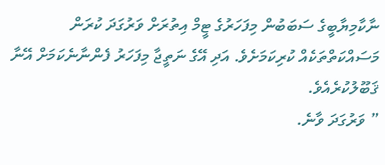ނާކާމިޔާބީގެ ސަބަބުން މިފަހަރުގެ ޓީމް އިތުރަށް ވަރުގަދަ ކުރަން މަސައްކަތްތަކެއް ކުރިކަމަށެވެ. އަދި އޭގެ ނަތީޖާ މިފަހަރު ފެންނާނެކަމަށް އޭނާ ޤަބޫލުކުރެއެވެ.
” ވަރުގަދަ ވާނެ.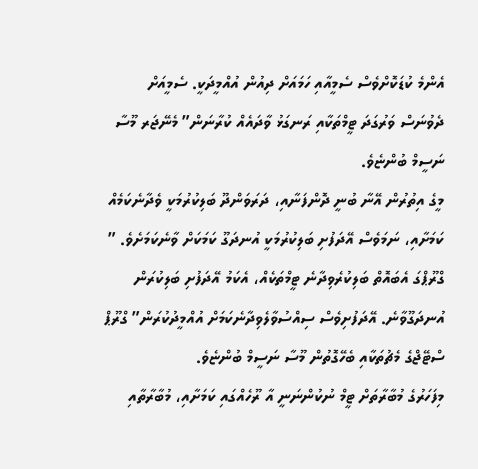އެންމެ ކުޑަކޮށްވެސް ސެމީއާއި ހަމައަށް ދިއުން އުއްމީދަކީ. ސެމީއަށް ދެވުނަސް ވަރުގަދަ ޓީމްތަކާއި ރަނގަޅު ވާދައެއް ކުރާނަން” މެނޭޖަރ މޫސާ ނަސީމް ބުންޏެވެ.
މީގެ އިތުރުން އޭނާ ބުނީ ދޮންފަނާއި، ދަރަވަންދޫ ބަލިކުރުމަކީ ވެދާނެކަމެއް ކަމަށާއި، ނަމަވެސް އޭދަފުށި ބަލިކުރުމަކީ އުނދަގޫ ކަމަކަށް ވާނެކަމަށެވެ. ” ގްރޫޕްގަ އެބައޮތް ބަލިކުރެވިދާނެ ޓީމްތަކެއް، އެކަމު އޭދަފުށި ބަލިކުރަން އުނދަގޫވާނެ. އޭދަފުށިވެސް ސިއްސުވާލެވިދާނެކަމަށް އުއްމީދުކުރަން” ގްރޫޕް ސްޓޭޖްގެ މެޗުތަކާއި ބެހޭގޮތުން މޫސާ ނަސީމް ބުންޏެވެ.
މިފަހަރުގެ މުބާރާތަށް ޓީމް ނުކުންނަނީ އާ ރޫހެއްގައި ކަމަށާއި، މުބާރާތާއި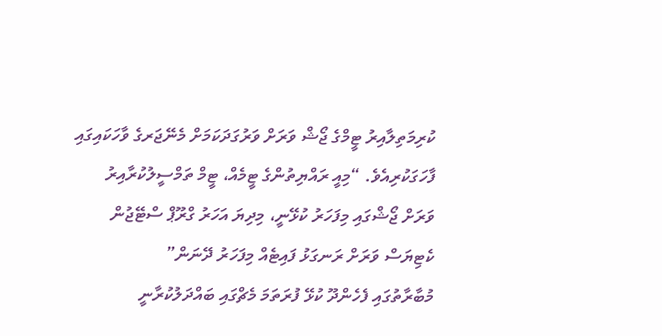ކުރިމަތިލާއިރު ޓީމްގެ ޖޯޝް ވަރަށް ވަރުގަދަކަމަށް މެނޭޖަރގެ ވާހަކައިގައި ފާހަގަކުރިއެވެ. “މިއީ ރައްޔިތުންގެ ޓީމެއް، ޓީމް ތަމްސީލުކުރާއިރު ވަރަށް ޖޯޝްގައި މިފަހަރު ކުޅޭނީ، މިދިޔަ އަހަރު ގްރޫޕް ސްޓޭޖުން ކެޓިޔަސް ވަރަށް ރަނގަޅު ފައިޓެއް މިފަހަރު ދޭނަން”
މުބާރާތުގައި ފެހެންދޫ ކުޅޭ ފުރަތަމަ މެޗްގައި ބައްދަލުކުރާނީ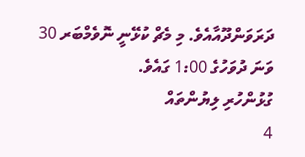ދަރަވަންދޫއާއެވެ. މި މެޗް ކުޅޭނީ ނޮވެމްބަރ 30 ވަނަ ދުވަހުގެ 1:00 ގައެވެ.
ގުޅުންހުރި ލިޔުންތައް
4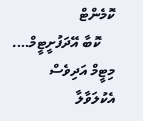ކޮމެންޓް
    ކޮބާ އޭދަފުށީޓީމް…. މިޓީމް އަދިވެސް އެކުލަވާލާ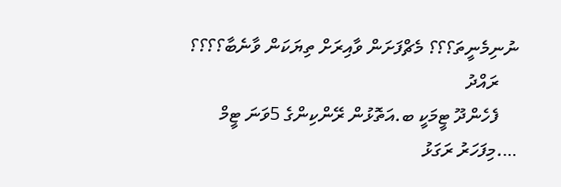ނުނިމެނީތަ؟؟؟ މެޗްފަށަން ވާއިރަށް ތިޔަކަން ވާނެބާ؟؟؟؟
    ރައްދު
    ފެހެންދޫ ޓީމަކީ ބ.އަތޮޅުން ރޭންކިންގެ 5ވަނަ ޓީމް ….މިފަހަރު ރަގަޅު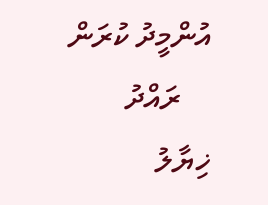އުންމީދު ކުރަން
    ރައްދު
ޚިޔާލު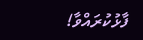ފާޅުކުރައްވާ!